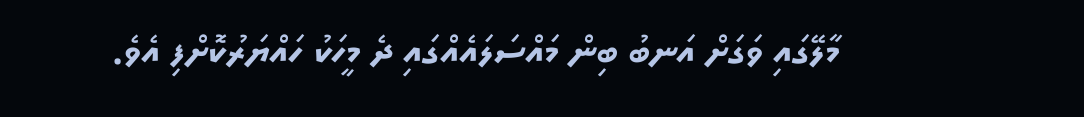މާލޭގައި ވަގަށް އަނބު ބިން މައްސަލައެއްގައި ދެ މީހަކު ހައްޔަރުކޮށްފި އެވެ.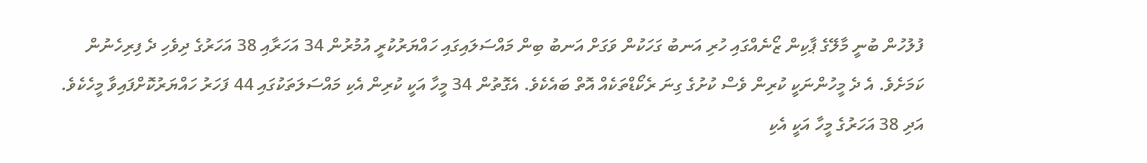ފުލުހުން ބުނީ މާލޭގެ ޕާކިން ޒޯނެއްގައި ހުރި އަނބު ގަހަކުން ވަގަށް އަނބު ބިން މައްސަލައިގައި ހައްޔަރުކުރީ އުމުރުން 34 އަހަރާއި 38 އަހަރުގެ ދިވެހި ދެ ފިރިހެނުން ކަމަށެވެ. އެ ދެ މީހުންނަކީ ކުރިން ވެސް ކުށުގެ ގިނަ ރެކޯޑްތަކެއް އޮތް ބައެކެވެ. އެގޮތުން 34 މީހާ އަކީ ކުރިން އެކި މައްސަލަތަކުގައި 44 ފަހަރު ހައްޔަރުކޮށްފައިވާ މީހެކެވެ. އަދި 38 އަހަރުގެ މީހާ އަކީ އެކި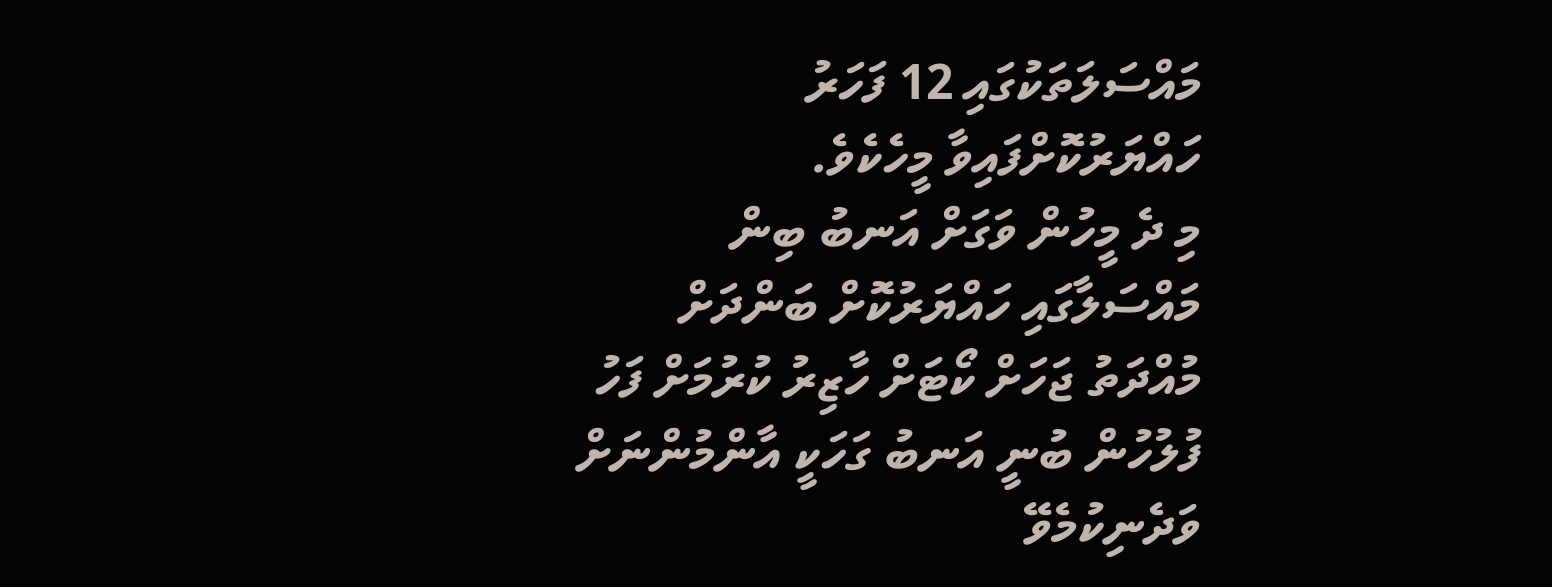މައްސަލަތަކުގައި 12 ފަހަރު ހައްޔަރުކޮށްފައިވާ މީހެކެވެ.
މި ދެ މީހުން ވަގަށް އަނބު ބިން މައްސަލާގައި ހައްޔަރުކޮށް ބަންދަށް މުއްދަތު ޖަހަށް ކޯޓަށް ހާޒިރު ކުރުމަށް ފަހު ފުލުހުން ބުނީ އަނބު ގަހަކީ އާންމުންނަށް ވަދެނިކުމެވޭ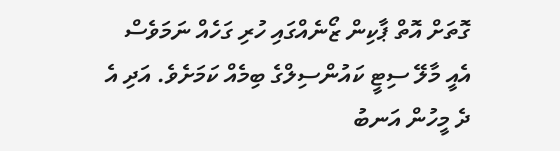ގޮތަށް އޮތް ޕާކިން ޒޯނެއްގައި ހުރި ގަހެއް ނަމަވެސް އެއީ މާލޭ ސިޓީ ކައުންސިލްގެ ބިމެއް ކަމަށެވެ. އަދި އެ ދެ މީހުން އަނބު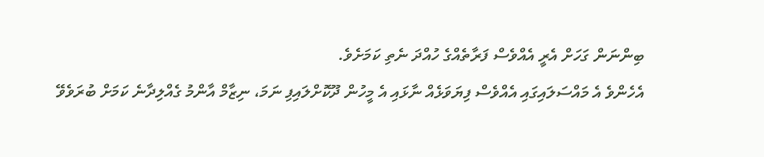ބިންނަން ގަހަށް އެރީ އެއްވެސް ފަރާތެއްގެ ހުއްދަ ނެތި ކަމަށެވެ.
އެހެންވެ އެ މައްސަލައިގައި އެއްވެސް ފިޔަވަޅެއް ނާޅައި އެ މީހުން ދޫކޮށްލައިފި ނަމަ، ނިޒާމް އާންމު ގެއްލިދާނެ ކަމަށް ބުރަވެވޭ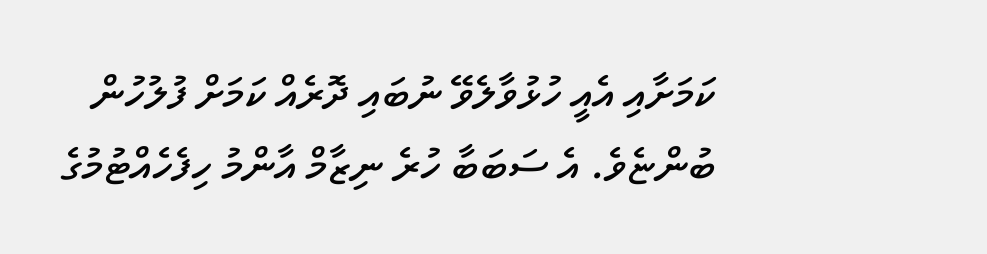ކަމަށާއި އެއީ ހުޅުވާލެވޭ ނުބައި ދޮރެއް ކަމަށް ފުލުހުން ބުންޏެވެ. އެ ސަބަބާ ހުރެ ނިޒާމް އާންމު ހިފެހެއްޓުމުގެ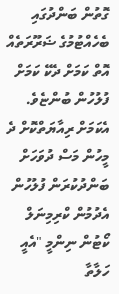ގޮތުން ބަންދުގައި ބެހެއްޓުމުގެ ޟަރޫރަތެއް އޮތް ކަމަށް ދެކޭ ކަމަށް ފުލުހުން ބުންޏެވެ.
އެކަމަށް ރިއާޔަތްކޮށް ދެ މީހުން މަސް ދުވަހަށް ބަންދުކުރަން ފުލުހުން އެދުމުން ކްރިމިނަލް ކޯޓުން ނިންމީ "އެއީ ހަލާތާ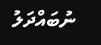ނުބައްދަލު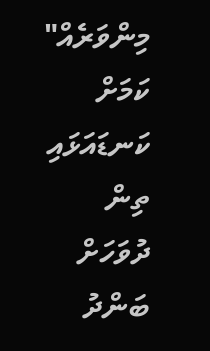މިންވަރެއް" ކަމަށް ކަނޑައަޅައި ތިން ދުވަހަށް ބަންދު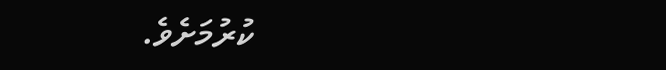ކުރުމަށެވެ.